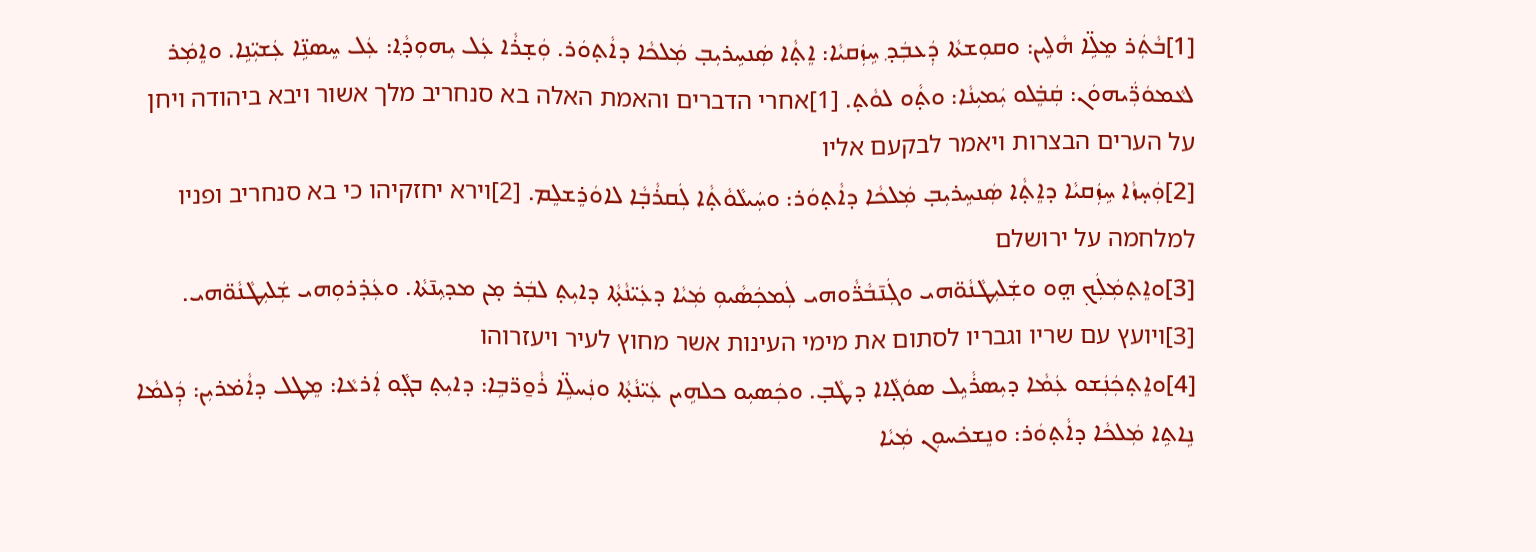[1]ܒܵܬܲܪ ܡܸܠܹ̈ܐ ܗܵܠܹܝܢ: ܘܩܘܼܫܬܵܐ ܕܲܥܒܲܕ݂ ܚܹܙܲܩܝܵܐ: ܐܸܬ̣ܵܐ ܣܲܢܚܹܪܝܼܒ̣ ܡܲܠܟܵܐ ܕܐܵܬ̣ܘܿܪ. ܘܲܫ̣ܪܵܐ ܥܲܠ ܝܼܗܘܼܕ݂ܵܐ: ܥܲܠ ܚܸܣܢܹ̈ܐ ܥܲܫܝܼ̈ܢܹܐ. ܘܐܸܡܲܪ ܠܥܵܡܘܿܪ̈ܲܝܗܘܿܢ: ܩܲܒܸ̇ܠܘ ܝܲܡܝܼܢܵܐ: ܘܬ̣ܵܘ ܠܘܵܬ̣. [1]אחרי הדברים והאמת האלה בא סנחריב מלך אשור ויבא ביהודה ויחן על הערים הבצרות ויאמר לבקעם אליו
[2]ܘܲܚ̣ܙܵܐ ܚܹܙܲܩܝܵܐ ܕܐܸܬ̣ܵܐ ܣܲܢܚܹܪܝܼܒ̣ ܡܲܠܟܵܐ ܕܐܵܬ̣ܘܿܪ: ܘܚܲܝܠܵܘܵܬ̣ܵܐ ܠܲܩܪܵܒ̣ܵܐ ܠܐܘܿܪܸܫܠܸܡ. [2]וירא יחזקיהו כי בא סנחריב ופניו למלחמה על ירושלם
[3]ܘܐܸܬ̣ܡܲܠܲܟ݂ ܗ̤ܘ ܘܫܲܠܝܼܛܵܢܵܘ̈ܗܝ ܘܓܲܢ̄ܒܵܪ̈ܵܘܗܝ ܠܲܡܟܲܣܵܝܘܼ ܡܲܝܵܐ ܕܥܲܝ̈ܢܵܬ̣ܵܐ ܕܐܝܼܬ̣ ܠܒܲܪ ܡ̣ܢ ܡܕ݂ܝܼܢ̄ܬܵܐ. ܘܥܲܕ̇ܪܘܼܗܝ ܫܲܠܝܼܛܵܢܵܘ̈ܗܝ. [3]ויועץ עם שריו וגבריו לסתום את מימי העינות אשר מחוץ לעיר ויעזרוהו
[4]ܘܐܸܬ̣ܟܲܢܲܫܘ ܥܲܡܵܐ ܕܝܼܣܪܵܝܹܠ ܣܘܿܓ̣ܵܐܐ ܕܛܵܒ̣. ܘܟܲܣܝܼܘ ܟܠܗܹܝܢ ܥܲܝ̈ܢܵܬ̣ܵܐ ܘܢܲܚܠܹ̈ܐ ܪܵܘ̱ܪ̈ܒܹܐ: ܕܐܝܼܬ̣ ܒܓ̣ܵܘ ܐܲܪܥܵܐ: ܡܸܛܠ ܕܐܵܡ̇ܪܝܼܢ: ܕܲܠܡܵܐ ܢܹܐܬܹܐ ܡܲܠܟܵܐ ܕܐܵܬ̣ܘܿܪ: ܘܢܸܫܟ̇ܚܘܼܢ ܡܲܝܵܐ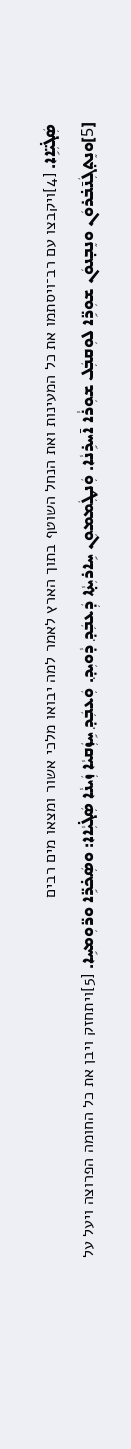ܣܲܓ̇ܝܼ̈ܐܹܐ. [4]ויקבצו עם רב־ויסתמו את כל המעינות ואת הנחל השוטף בתוך הארץ לאמר למה יבואו מלכי אשור ומצאו מים רבים
[5]ܘܢܸܬ̣ܓܲܢ̄ܒ̇ܪܘܿܢ ܘܢܸܒ̣ܢܘܿܢ ܫܘܼܪܹ̈ܐ ܠܘܼܩܒܲܠ ܫܘܼܪܵܐ ܐ̄ܚܪܹܢܵܐ. ܘܲܢܛܲܡܡܘܼܢ ܚܹܐܪܝܼܬ̣ܵܐ ܕܲܥܒܲܕ݂ ܕܵܘܝܼܕ݂. ܘܲܥܒܲܕ݂ ܚܹܙܲܩܝܵܐ ܙܲܝܢܵܐ ܣܲܓ̇ܝܼܵܐܐ: ܘܣܲܟ̇ܪܹ̈ܐ ܘܪ̈ܘܼܡܚܹܐ. [5]ויתחזק ויבן את כל החומה הפרוצה ויעל על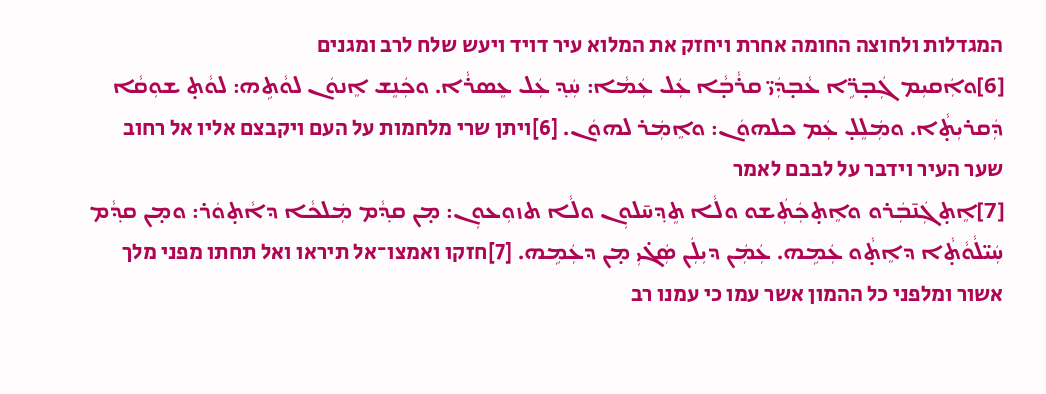המגדלות ולחוצה החומה אחרת ויחזק את המלוא עיר דויד ויעש שלח לרב ומגנים
[6]ܘܐܲܩܝܼܡ ܓܲܒ̣ܪܹ̈ܐ ܥܵܒ̣ܕܲܝ̈ ܩܪܵܒ̣ܵܐ ܥܲܠ ܥܲܡܵܐ: ܚܲܕ݂ ܥܲܠ ܥܸܣܪܵܐ. ܘܟܲܢܸܫ ܐܸܢܘܿܢ ܠܘܵܬܹܗ: ܠܘܵܬ̣ ܫܘܼܩܵܐ ܕܲܩܪܝܼܬ̣ܵܐ. ܘܡܲܠܸܠ̣ ܥܲܡ ܟܠܗܘܿܢ: ܘܐܸܡܲܪ ܠܗܘܿܢ. [6]ויתן שרי מלחמות על העם ויקבצם אליו אל רחוב שער העיר וידבר על לבבם לאמר
[7]ܐܸܬ̣ܓܲܢ̄ܒܲܪܘ ܘܐܸܬ̣ܟܲܬܲܫܘ ܘܠܵܐ ܬܸܕ݂ܚ̄ܠܘܼܢ ܘܠܵܐ ܬܙܘܼܥܘܼܢ: ܡ̣ܢ ܩܕ݂ܵܡ ܡܲܠܟܵܐ ܕܐܵܬ̣ܘܿܪ: ܘܡ̣ܢ ܩܕ݂ܵܡ ܚܲܝ̈ܠܵܘܵܬ̣ܵܐ ܕܐܸܬ̣ܵܘ ܥܲܡܹܗ. ܥܲܡܲܢ ܕܝܼܠܲܢ ܣܲܓ̇ܝܼ ܡ̣ܢ ܕܥܲܡܹܗ. [7]חזקו ואמצו־אל תיראו ואל תחתו מפני מלך אשור ומלפני כל ההמון אשר עמו כי עמנו רב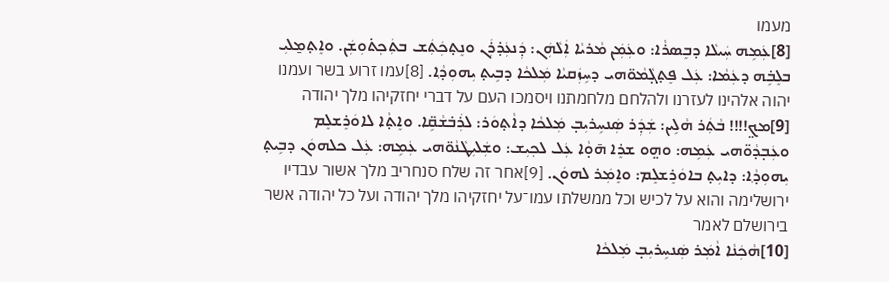מעמו
[8]ܥܲܡܹܗ ܚܲܝܠܵܐ ܕܒܸܣܪܵܐ: ܘܥܲܡܲܢ ܡܵܪܝܵܐ ܐܲܠܵܗܲܢ: ܕܲܢܥܲܕ̇ܪܲܢ ܘܢܸܬ̣ܟܲܬܲܫ ܒܬܲܟ݂ܬ̇ܘܼܫܲܢ. ܘܐܸܬ̣ܡ̱ܠܝܼ ܒܠܸܒܹ̇ܗ ܕܥܲܡܵܐ: ܥܲܠ ܦܸܬ̣ܓ̣ܵܡܵܘ̈ܗܝ ܕܚܹܙܲܩܝܵܐ ܡܲܠܟܵܐ ܕܒܹܝܬ̣ ܝܼܗܘܼܕ݂ܵܐ. [8]עמו זרוע בשר ועמנו יהוה אלהינו לעזרנו ולהלחם מלחמתנו ויסמכו העם על דברי יחזקיהו מלך יהודה
[9]ܡܟ̤!!!! ܒܵܬܲܪ ܗܵܠܹܝܢ: ܫܲܕܲܪ ܣܲܢܚܹܪܝܼܒ̣ ܡܲܠܟܵܐ ܕܐܵܬ̣ܘܿܪ: ܠܪܲܒ̇ܫܵܩܹ̈ܐ. ܘܐܸܬ̣ܵܐ ܠܐܘܿܪܸܫܠܸܡ ܘܥܲܒ̣ܕܵܘ̈ܗܝ ܥܲܡܹܗ: ܘܗ̤ܘ ܫܪܸܐ ܗ̄ܘ̣ܵܐ ܥܲܠ ܠܟ݂ܝܼܫ: ܘܫܲܠܝܼܛܵܢܵܘ̈ܗܝ ܥܲܡܹܗ: ܥܲܠ ܟܠܗܘܿܢ ܕܒܹܝܬ̣ ܝܼܗܘܼܕ݂ܵܐ: ܕܐܝܼܬ̣ ܒܐܘܿܪܸܫܠܸܡ: ܘܐܸܡܲܪ ܠܗܘܿܢ. [9]אחר זה שלח סנחריב מלך אשור עבדיו ירושלימה והוא על לכיש וכל ממשלתו עמו־על יחזקיהו מלך יהודה ועל כל יהודה אשר בירושלם לאמר
[10]ܗܵܟܲܢܵܐ ܐܵܡܲܪ ܣܲܢܚܹܪܝܼܒ̣ ܡܲܠܟܵܐ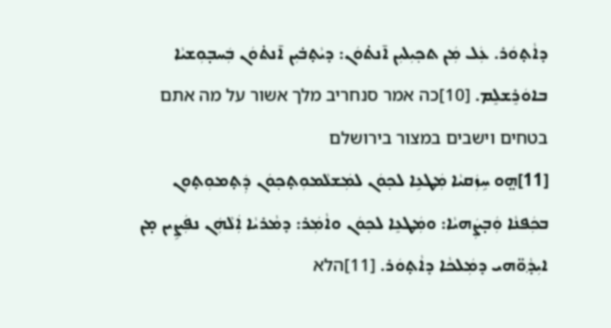ܕܐܵܬ̣ܘܿܪ. ܥܲܠ ܡܲܢ ܬܟ݂ܝܼܠܝܼܢ ܐ̄ܢܬ̇ܘܿܢ: ܕܝܵܬ̣ܒ̇ܝܼܢ ܐ̄ܢܬ̇ܘܿܢ ܒܲܚܒ̣ܘܼܫܝܵܐ ܒܐܘܿܪܸܫܠܸܡ. [10]כה אמר סנחריב מלך אשור על מה אתם בטחים וישבים במצור בירושלם
[11]ܗ̤ܘ ܚܹܙܲܩܝܵܐ ܡܲܛܥܹܐ ܠܟ݂ܘܿܢ ܠܡܲܫܠܵܡܘܼܬ̣ܟ݂ܘܿܢ ܕܲܬ̣ܡܘܼܬ̣ܘܼܢ ܒܟܲܦܢܵܐ ܘܲܒ̣ܨܲܗܝܵܐ: ܘܡܲܛܥܸܐ ܠܟ݂ܘܿܢ ܘܐܵܡܲܪ: ܕܡܵܪܝܵܐ ܐܲܠܵܗܲܢ ܢܦܲܨܹܝܢ ܡ̣ܢ ܐܝܼܕ݂ܵܘ̈ܗܝ ܕܡܲܠܟܵܐ ܕܐܵܬ̣ܘܿܪ. [11]הלא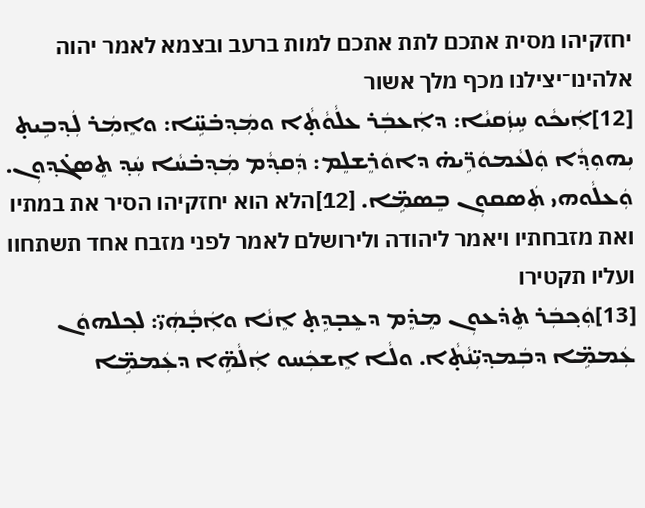יחזקיהו מסית אתכם לתת אתכם למות ברעב ובצמא לאמר יהוה אלהינו־יצילנו מכף מלך אשור
[12]ܐܲܝܟܵܘ ܚܹܙܲܩܝܵܐ: ܕܐܲܥܒܲܪ ܥܠܵܘܵܬ̣ܵܐ ܘܡܲܕ݂ܒ̇ܚܹ̈ܐ: ܘܐܸܡܲܪ ܠܲܕ݂ܒܹܝܬ̣ ܝܼܗܘܼܕ݂ܵܐ ܘܲܠܥܵܡܘܿܪܹ̈ܝܗ̇ ܕܐܘܿܪܸܫܠܸܡ: ܕܲܩܕ݂ܵܡ ܡܲܕ݂ܒ̇ܚܵܐ ܚܲܕ݂ ܬܸܣܓ̇ܕ݂ܘܼܢ. ܘܲܥܠܵܘܗܝ ܬܲܣܩܘܼܢ ܒܸܣܡܹ̈ܐ. [12]הלא הוא יחזקיהו הסיר את במתיו ואת מזבחתיו ויאמר ליהודה ולירושלם לאמר לפני מזבח אחד תשתחוו ועליו תקטירו
[13]ܘܲܟ݂ܒܲܪ ܬܸܕ̇ܥܘܼܢ ܡܸܕܸ̇ܡ ܕܥܸܒ̣ܕܹܬ̣ ܐܸܢܵܐ ܘܐܲܒ̣ܵܗܲܝ̈: ܠܟ݂ܠܗܘܿܢ ܥܲܡܡܹ̈ܐ ܕܒܲܡܕ݂ܝܼ̈ܢܵܬ̣ܵܐ. ܘܠܵܐ ܐܸܫܟܲܚܘ ܐܲܠܵܗܹ̈ܐ ܕܥܲܡܡܹ̈ܐ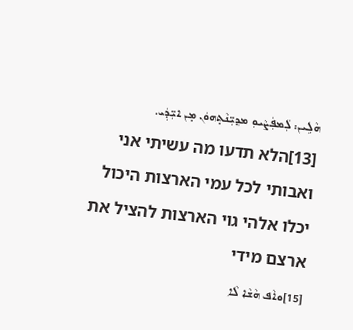ܗܵܠܹܝܢ: ܠܲܡܦܲܨܵܝܘܼ ܡܕ݂ܝܼ̈ܢܵܬ̣ܗܘܿܢ ܡ̣ܢ ܐܝܼ̈ܕܲܝ. [13]הלא תדעו מה עשיתי אני ואבותי לכל עמי הארצות היכול יכלו אלהי גוי הארצות להציל את ארצם מידי
[15]ܘܐܵܦ ܗܵܫܵܐ ܠܵܐ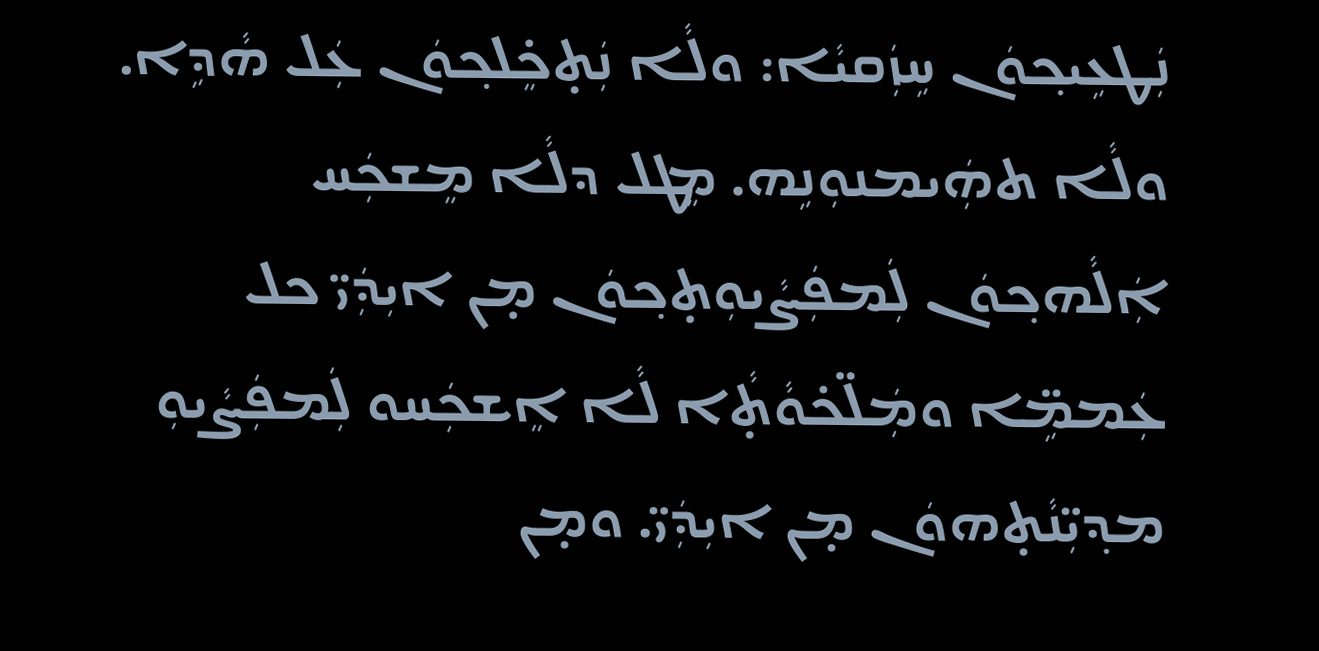ܢܲܛܥܹܝܟ݂ܘܿܢ ܚܹܙܲܩܝܵܐ: ܘܠܵܐ ܢܲܬ̣ܟܸ̇ܠܟ݂ܘܿܢ ܥܲܠ ܗܵܕܹܐ. ܘܠܵܐ ܬܗܲܝܡܢܘܼܢܹܗ. ܡܸܛܠ ܕܠܵܐ ܡܸܫܟܲܚ ܐܲܠܵܗܟ݂ܘܿܢ ܠܲܡܦܲܨܵܝܘܼܬ̣ܟ݂ܘܿܢ ܡ̣ܢ ܐܝܼܕܲܝ̈ ܟܠ ܥܲܡܡܹ̈ܐ ܘܡܲܠ̈ܟ̇ܘܵܬ̣ܵܐ ܠܵܐ ܐܸܫܟܲܚܘ ܠܲܡܦܲܨܵܝܘܼ ܡܕ݂ܝܼ̈ܢܵܬ̣ܗܘܿܢ ܡ̣ܢ ܐܝܼܕܲܝ̈. ܘܡ̣ܢ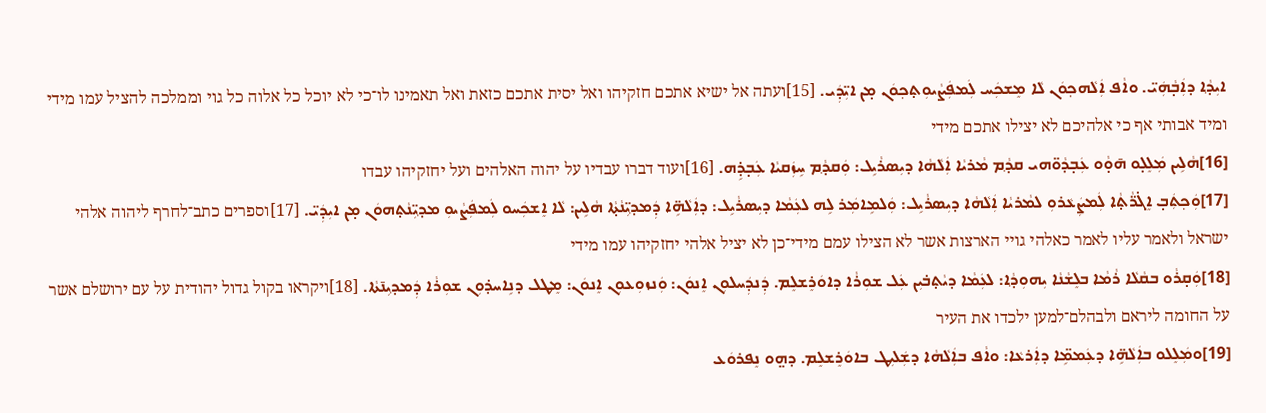ܐܝܼܕ݂ܵܐ ܕܐܲܒ̣ܵܗܲܝ̈. ܘܐܵܦ ܐܲܠܵܗܟ݂ܘܿܢ ܠܵܐ ܡܸܫܟܲܚ ܠܲܡܦܲܨܵܝܘܼܬ̣ܟ݂ܘܿܢ ܡ̣ܢ ܐܝܼ̈ܕܲܝ. [15]ועתה אל ישיא אתכם חזקיהו ואל יסית אתכם כזאת ואל תאמינו לו־כי לא יוכל כל אלוה כל גוי וממלכה להציל עמו מידי ומיד אבותי אף כי אלהיכם לא יצילו אתכם מידי
[16]ܗܵܠܹܝܢ ܡܲܠܸܠ̣ܘ ܗ̄ܘ̣ܵܘ ܥܲܒ̣ܕܵܘ̈ܗܝ ܩܕ݂ܵܡ ܡܵܪܝܵܐ ܐܲܠܵܗܵܐ ܕܝܼܣܪܵܝܹܠ: ܘܲܩܕ݂ܵܡ ܚܹܙܲܩܝܵܐ ܥܲܒ̣ܕܹ̇ܗ. [16]ועוד דברו עבדיו על יהוה האלהים ועל יחזקיהו עבדו
[17]ܘܲܟ݂ܬܲܒ̣ ܐܸܓ̇ܪ̈ܵܬ̣ܵܐ ܠܲܡܨܲܥܵܪܘܼ ܠܡܵܪܝܵܐ ܐܲܠܵܗܵܐ ܕܝܼܣܪܵܝܹܠ: ܘܲܠܡܹܐܡܲܪ ܠܹܗ ܠܥܲܡܵܐ ܕܝܼܣܪܵܝܹܠ: ܕܐܲܠܵܗܹ̈ܐ ܕܲܡܕ݂ܝܼ̈ܢܵܬ̣ܵܐ ܗܵܠܹܝܢ: ܠܵܐ ܐܸܫܟܲܚܘ ܠܲܡܦܲܨܵܝܘܼ ܡܕ݂ܝܼ̈ܢܵܬ̣ܗܘܿܢ ܡ̣ܢ ܐܝܼܕܲܝ̈. [17]וספרים כתב־לחרף ליהוה אלהי ישראל ולאמר עליו לאמר כאלהי גויי הארצות אשר לא הצילו עמם מידי־כן לא יציל אלהי יחזקיהו עמו מידי
[18]ܘܲܩ̣ܪܵܘ ܒܩܵܠܵܐ ܪܵܡܵܐ ܒܠܸܫܵܢܵܐ ܝܼܗܘܼܕ݂ܵܐ: ܠܥܲܡܵܐ ܕܝܵܬ̣ܒ̇ܝܼܢ ܥܲܠ ܫܘܼܪܵܐ ܕܐܘܿܪܸܫܠܸܡ. ܕܲܢܕܲܚܠܘܼܢ ܐܸܢܘܿܢ: ܘܲܢܙܘܼܥܘܼܢ ܐܸܢܘܿܢ: ܡܸܛܠ ܕܢܹܐܚܕ̇ܘܼܢ ܫܘܼܪܵܐ ܕܲܡܕ݂ܝܼܢ̄ܬܵܐ. [18]ויקראו בקול גדול יהודית על עם ירושלם אשר על החומה ליראם ולבהלם־למען ילכדו את העיר
[19]ܘܡܲܠܸܠܘ ܒܐܲܠܵܗܹ̈ܐ ܕܥܲܡܡܹ̈ܐ ܕܐܲܪܥܵܐ: ܘܐܵܦ ܒܐܲܠܵܗܵܐ ܕܫܲܠܝܼܛ ܒܐܘܿܪܸܫܠܸܡ. ܕܗ̤ܘ ܢܸܦܪܘܿܥ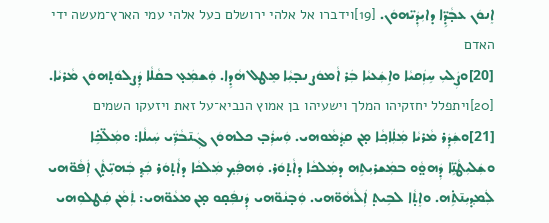ܐܸܢܘܿܢ ܥܒ̣ܵܕܹ̈ܐ ܕܐܝܼܕܲܝ̈ܗܘܿܢ. [19]וידברו אל אלהי ירושלם כעל אלהי עמי הארץ־מעשה ידי האדם
[20]ܘܨܲܠܝܼ ܚܹܙܲܩܝܵܐ ܘܐܹܫܲܥܝܵܐ ܒܲܪ ܐܵܡܘܿܨ ܢܒ̣ܝܼܵܐ ܡܸܛܠ ܗܵܕܹܐ. ܘܲܫܡܲܥ̣ ܒܩܵܠܵܐ ܕܲܨܠܘܿܬ̣ܗܘܿܢ ܡܵܪܝܵܐ. [20]ויתפלל יחזקיהו המלך וישעיהו בן אמוץ הנביא־על זאת ויזעקו השמים
[21]ܘܫܲܕܲܪ ܡܵܪܝܵܐ ܡܲܠܲܐܟ݂ܵܐ ܡ̣ܢ ܩܕ݂ܵܡܵܘܗܝ. ܘܲܚܪܲܒ̣ ܟܠܗܘܿܢ ܓܲܢ̄ܒܵܪ̈ܲܝ ܚܲܝܠܵܐ: ܘܡܲܠ̈ܟܹ̇ܐ ܘܫܲܠܝܼܛܵܢܹ̈ܐ ܕܲܗܘ̤ܵܘ ܒܡܲܫܪܝܼܬܹܗ ܕܡܲܠܟܵܐ ܕܐܵܬ̣ܘܿܪ. ܘܲܗܦܲܟ݂ ܡܲܠܟܵܐ ܕܐܵܬ̣ܘܿܪ ܟܲܕ݂ ܒܲܗܝܼ̈ܬ̣ܵܢ ܐܲܦܵܘ̈ܗܝ ܠܲܡܕ݂ܝܼܢ̄ܬܹ̇ܗ. ܘܐܸܬ̣ܵܐ ܠܒܹܝܬ̣ ܐܲܠܵܗܵܘ̈ܗܝ. ܘܲܒ̣ܢܵܘ̈ܗܝ ܕܲܢܦܲܩ̣ܘ ܡ̣ܢ ܡܥܵܘ̈ܗܝ: ܬܲܡܵܢ ܩܲܛܠܘܼܗܝ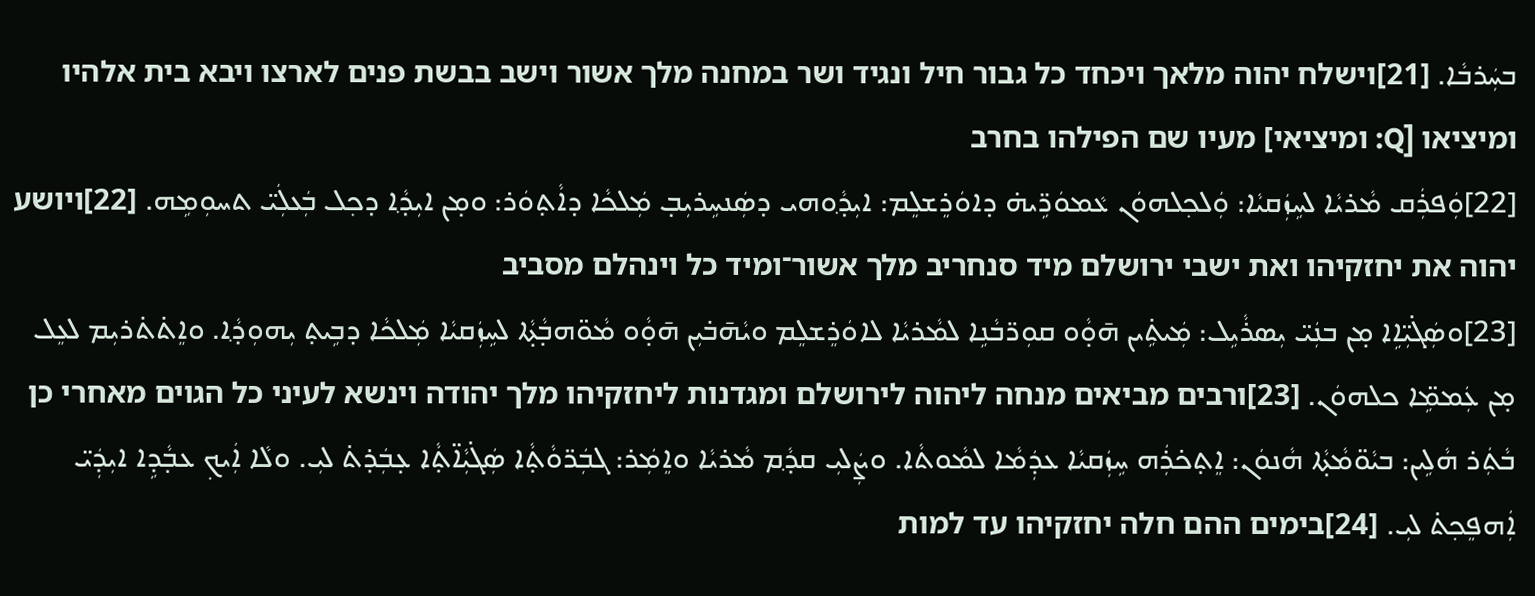ܒܚܲܪܒܵܐ. [21]וישלח יהוה מלאך ויכחד כל גבור חיל ונגיד ושר במחנה מלך אשור וישב בבשת פנים לארצו ויבא בית אלהיו ומיציאו [Q: ומיציאי] מעיו שם הפילהו בחרב
[22]ܘܲܦܪܲܩ ܡܵܪܝܵܐ ܠܚܹܙܲܩܝܵܐ: ܘܲܠܟ݂ܠܗܘܿܢ ܥܵܡܘܿܪܹ̈ܝܗ̇ ܕܐܘܿܪܸܫܠܸܡ: ܐܝܼܕ݂ܵܘܗܝ ܕܣܲܢܚܹܪܝܼܒ̣ ܡܲܠܟܵܐ ܕܐܵܬ̣ܘܿܪ: ܘܡ̣ܢ ܐܝܼܕ݂ܵܐ ܕܟ݂ܠ ܒܲܥܠܲܝ̈ ܬܚܘܼܡܹܗ. [22]ויושע יהוה את יחזקיהו ואת ישבי ירושלם מיד סנחריב מלך אשור־ומיד כל וינהלם מסביב
[23]ܘܣܲܓ̇ܝܼ̈ܐܹܐ ܡ̣ܢ ܒܢܲܝ̈ ܝܼܣܪܵܝܹܠ: ܡܲܝܬܹ̇ܝܢ ܗ̄ܘ̣ܵܘ ܩܘܼܪ̈ܒܵܢܹܐ ܠܡܵܪܝܵܐ ܠܐܘܿܪܸܫܠܸܡ ܘܝܵܗ̄ܒ̇ܝܼܢ ܗ̄ܘ̣ܵܘ ܡܵܘ̈ܗܒ̣ܵܬ̣ܵܐ ܠܚܹܙܲܩܝܵܐ ܡܲܠܟܵܐ ܕܒܹܝܬ̣ ܝܼܗܘܼܕ݂ܵܐ. ܘܐܸܬ̇ܬ̇ܪܝܼܡ ܠܥܸܠ ܡ̣ܢ ܥܲܡܡܹ̈ܐ ܟܠܗܘܿܢ. [23]ורבים מביאים מנחה ליהוה לירושלם ומגדנות ליחזקיהו מלך יהודה וינשא לעיני כל הגוים מאחרי כן
ܒܵܬܲܪ ܗܵܠܹܝܢ: ܒܝܵܘ̈ܡܵܬ̣ܵܐ ܗܵܢܘܿܢ: ܐܸܬ̣ܟ̇ܪܲܗ ܚܹܙܲܩܝܵܐ ܥܕܲܡܵܐ ܠܡܵܘܬܵܐ. ܘܨܲܠܝܼ ܩܕ݂ܵܡ ܡܵܪܝܵܐ ܘܐܸܡܲܪ: ܓܒܲܪ̈ܘܵܬ̣ܵܐ ܣܲܓ̇ܝܼܵܐ̈ܬ̣ܵܐ ܥ̣ܒܲܕ̇ܬ̇ ܠܝܼ. ܘܠܵܐ ܐܲܝܟ݂ ܥܒ̣ܵܕܹܐ ܐܝܼܕܲܝ̈ ܐܲܗܦܸܟ݂ܬ̇ ܠܝܼ. [24]בימים ההם חלה יחזקיהו עד למות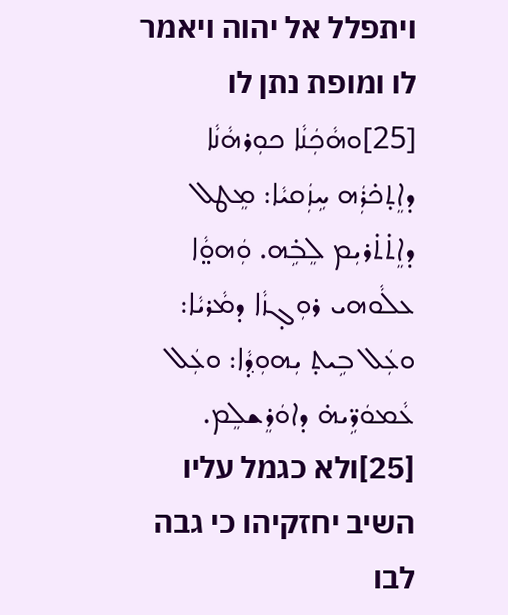ויתפלל אל יהוה ויאמר לו ומופת נתן לו
[25]ܘܗܵܟܲܢܵܐ ܟܘܼܪܗܵܢܵܐ ܕܐܸܬ̣ܟ̇ܪܲܗ ܚܹܙܲܩܝܵܐ: ܡܸܛܠ ܕܐܸܬ̇ܬ̇ܪܝܼܡ ܠܸܒܹ̇ܗ. ܘܲܗܘ̤ܵܐ ܥܠܵܘܗܝ ܪܘܼܓ̣ܙܵܐ ܕܡܵܪܝܵܐ: ܘܥܲܠ ܒܹܝܬ̣ ܝܼܗܘܼܕ݂ܵܐ: ܘܥܲܠ ܥܵܡܘܿܪܹ̈ܝܗ̇ ܕܐܘܿܪܸܫܠܸܡ. [25]ולא כגמל עליו השיב יחזקיהו כי גבה לבו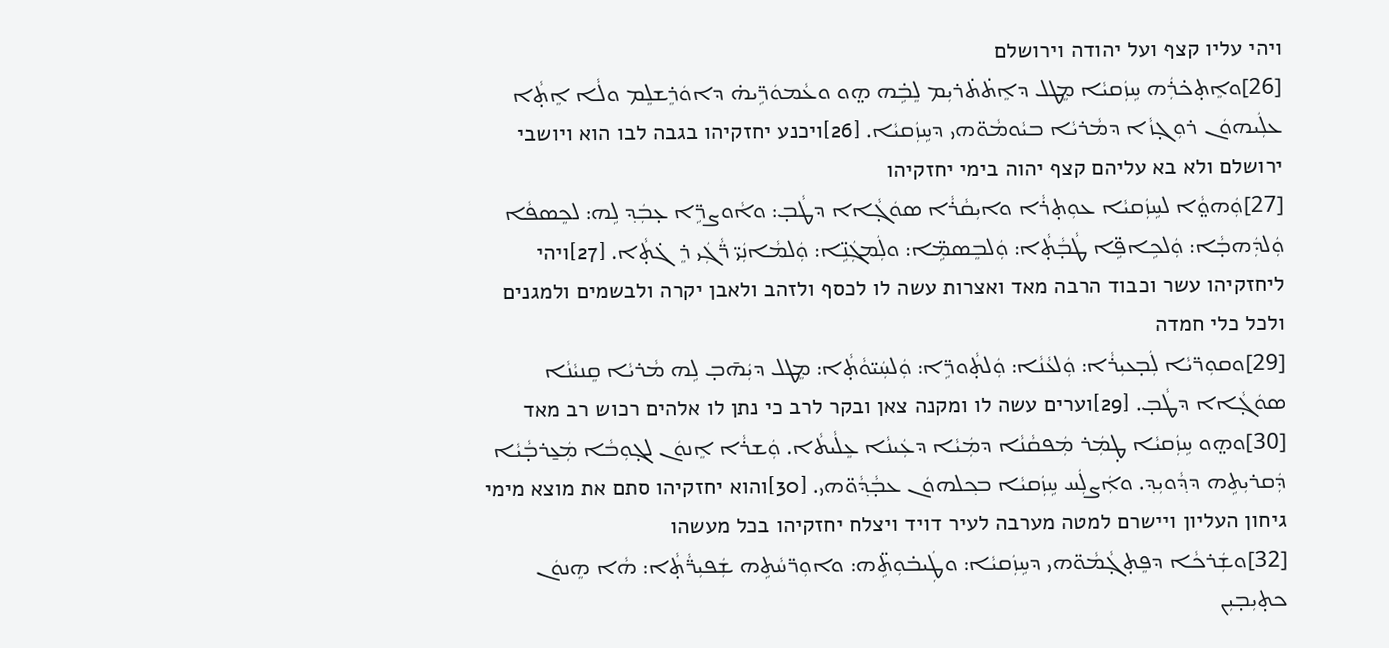ויהי עליו קצף ועל יהודה וירושלם
[26]ܘܐܸܬ̣ܟ̇ܪܲܗ ܚܹܙܲܩܝܵܐ ܡܸܛܠ ܕܐܸܬ̇ܬ̇ܪܝܼܡ ܠܸܒܹ̇ܗ ܗ̤ܘ ܘܥܵܡܘܿܪܹ̈ܝܗ̇ ܕܐܘܿܪܸܫܠܸܡ ܘܠܵܐ ܐܸܬ̣ܵܐ ܥܠܲܝܗܘܿܢ ܪܘܼܓ̣ܙܵܐ ܕܡܵܪܝܵܐ ܒܝܵܘܡܵܘ̈ܗܝ ܕܚܹܙܲܩܝܵܐ. [26]ויכנע יחזקיהו בגבה לבו הוא ויושבי ירושלם ולא בא עליהם קצף יהוה בימי יחזקיהו
[27]ܘܲܗܘ̤ܵܐ ܠܚܹܙܲܩܝܵܐ ܥܘܼܬ̣ܪܵܐ ܘܐܝܼܩܵܪܵܐ ܣܘܿܓ̣ܵܐܐ ܕܛܵܒ̣: ܘܐܵܘܨܪܹ̈ܐ ܥ̣ܒܲܕ݂ ܠܹܗ: ܠܟܸܣܦܵܐ ܘܲܠܕܲܗܒ̣ܵܐ: ܘܲܠܟܹܐܦܹ̈ܐ ܛܵܒ̣ܵܬ̣ܵܐ: ܘܲܠܒܸܣܡܹ̈ܐ: ܘܠܲܡܓܲܢܹ̈ܐ: ܘܲܠܡܵܐܢܲܝ̈ ܪ̈ܵܓܲܝ ܪܸܓ̇ܬ̣ܵܐ. [27]ויהי ליחזקיהו עשר וכבוד הרבה מאד ואצרות עשה לו לכסף ולזהב ולאבן יקרה ולבשמים ולמגנים ולכל כלי חמדה
[29]ܘܩܘܼܪ̈ܝܵܐ ܠܲܒ̣ܥܝܼܪܵܐ: ܘܲܠܥܵܢܵܐ: ܘܲܠܬ̣ܵܘܪܹ̈ܐ: ܘܲܠܚܲܝ̈ܘܵܬ̣ܵܐ: ܡܸܛܠ ܕܝܲܗ̄ܒ̣ ܠܹܗ ܡܵܪܝܵܐ ܩܸܢܝܵܢܵܐ ܣܘܿܓ̣ܵܐܐ ܕܛܵܒ̣. [29]וערים עשה לו ומקנה צאן ובקר לרב כי נתן לו אלהים רכוש רב מאד
[30]ܘܗ̤ܘ ܚܹܙܲܩܝܵܐ ܛ̣ܡܲܪ ܡܲܦܩܵܢܵܐ ܕܡܲܝܵܐ ܕܥܲܝܢܵܐ ܥܸܠܵܝܬܵܐ. ܘܲܫܪܵܐ ܐܸܢܘܿܢ ܠܓ̣ܘܼܒܵܐ ܡܲܥ̱ܪܒ̣ܵܝܵܐ ܕܲܩܪܝܼܬܹܗ ܕܕ݂ܵܘܝܼܕ݂. ܘܐܲܨܠܲܚ ܚܹܙܲܩܝܵܐ ܒܟ݂ܠܗܘܿܢ ܥܒ̣ܵܕ݂ܵܘ̈ܗܝ. [30]והוא יחזקיהו סתם את מוצא מימי גיחון העליון ויישרם למטה מערבה לעיר דויד ויצלח יחזקיהו בכל מעשהו
[32]ܘܫܲܪܟܵܐ ܕܦܸܬ̣ܓ̣ܵܡܵܘ̈ܗܝ ܕܚܹܙܲܩܝܵܐ: ܘܛܲܝܒ̇ܘܼܬܹ̈ܗ: ܘܐܘܼܪ̈ܚܵܬܹܗ ܫܲܦܝܼܪ̈ܵܬ̣ܵܐ: ܗܵܐ ܗܸܢܘܿܢ ܟܬ̣ܝܼܒ̣ܝܼܢ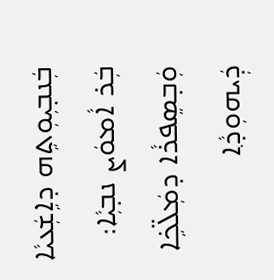ܒܲܢܒ̣ܝܼܘܼܬܹܗ ܕܐܹܫܲܥܝܵܐ ܒܲܪ ܐܵܡܘܿܨ ܢܒ̣ܝܼܵܐ: ܘܲܒ̣ܣܸܦܪܵܐ ܕܡܲܠ̈ܟܹ̇ܐ ܕܲܝܗܘܼܕ݂ܵܐ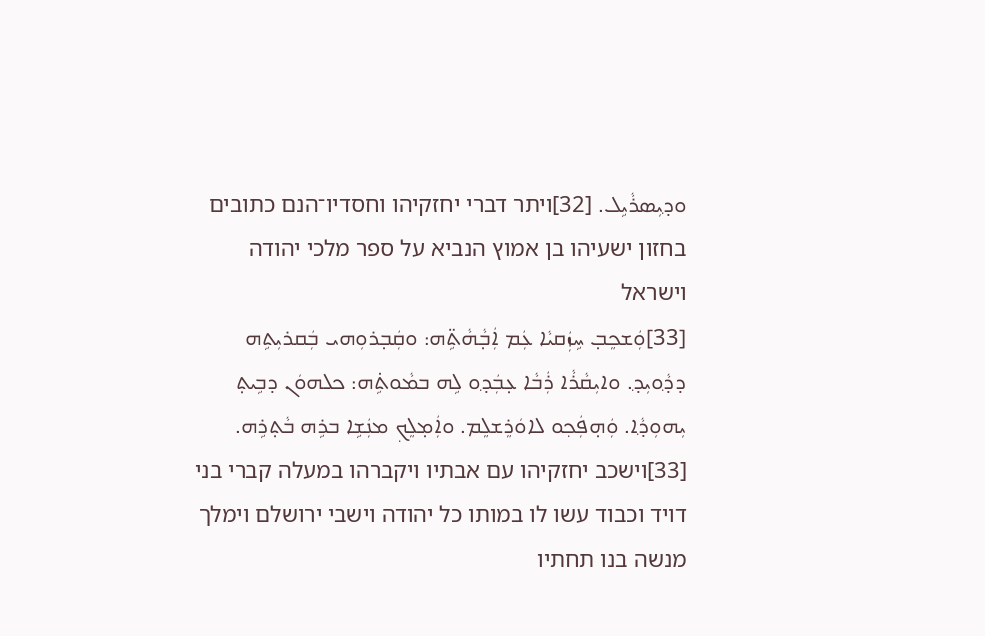ܘܕ݂ܝܼܣܪܵܝܹܠ. [32]ויתר דברי יחזקיהו וחסדיו־הנם כתובים בחזון ישעיהו בן אמוץ הנביא על ספר מלכי יהודה וישראל
[33]ܘܲܫܟܸܒ̣ ܚܹܙܲܩܝܵܐ ܥܲܡ ܐܲܒ̣ܵܗܵܬܹ̈ܗ: ܘܩܲܒ̣ܪܘܼܗܝ ܒܲܩܪܝܼܬܹܗ ܕܕ݂ܵܘܝܼܕ݂. ܘܐܝܼܩܵܪܵܐ ܪܲܒܵܐ ܥ̣ܒܲܕ݂ܘ ܠܹܗ ܒܡܵܘܬܹ̇ܗ: ܟܠܗܘܿܢ ܕܒܹܝܬ̣ ܝܼܗܘܼܕ݂ܵܐ. ܘܲܗ̣ܦܲܟ݂ܘ ܠܐܘܿܪܸܫܠܸܡ. ܘܐܲܡ̣ܠܸܟ݂ ܡܢܲܫܹܐ ܒܪܹܗ ܒܵܬ̣ܪܹܗ. [33]וישכב יחזקיהו עם אבתיו ויקברהו במעלה קברי בני דויד וכבוד עשו לו במותו כל יהודה וישבי ירושלם וימלך מנשה בנו תחתיו